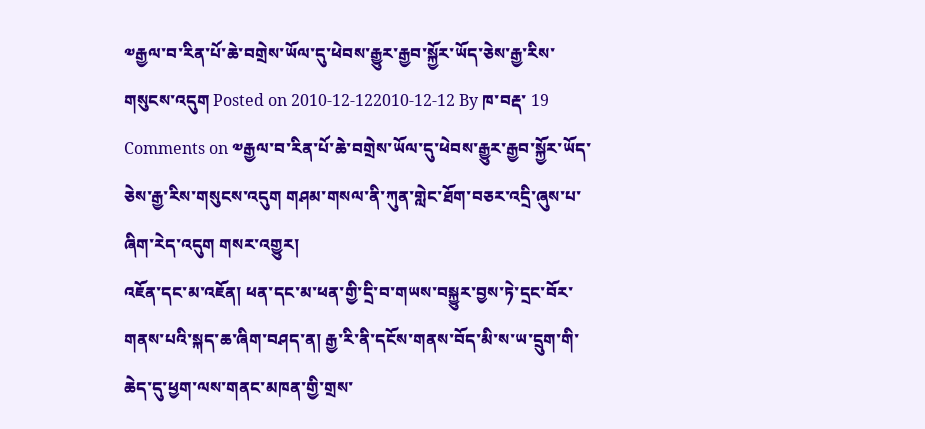༧རྒྱལ་བ་རིན་པོ་ཆེ་བགྲེས་ཡོལ་དུ་ཕེབས་རྒྱུར་རྒྱབ་སྐྱོར་ཡོད་ཅེས་རྒྱ་རིས་གསུངས་འདུག Posted on 2010-12-122010-12-12 By ཁ་བརྡ་ 19 Comments on ༧རྒྱལ་བ་རིན་པོ་ཆེ་བགྲེས་ཡོལ་དུ་ཕེབས་རྒྱུར་རྒྱབ་སྐྱོར་ཡོད་ཅེས་རྒྱ་རིས་གསུངས་འདུག གཤམ་གསལ་ནི་ཀུན་གླེང་ཐོག་བཅར་འདྲི་ཞུས་པ་ཞིག་རེད་འདུག གསར་འགྱུར།
འཇོན་དང་མ་འཇོན། ཕན་དང་མ་ཕན་གྱི་དྲི་བ་གཡས་བསྐྱུར་བྱས་ཏེ་དྲང་བོར་གནས་པའི་སྐད་ཆ་ཞིག་བཤད་ན། རྒྱ་རི་ནི་དངོས་གནས་བོད་མི་ས་ཡ་དྲུག་གི་ཆེད་དུ་ཕྱག་ལས་གནང་མཁན་གྱི་གྲས་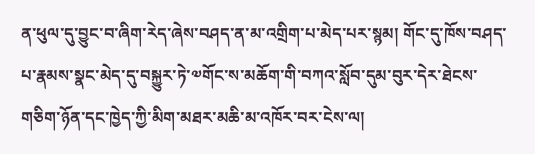ན་ཕུལ་དུ་བྱུང་བ་ཞིག་རེད་ཞེས་བཤད་ན་མ་འགྲིག་པ་མེད་པར་སྙམ། གོང་དུ་ཁོས་བཤད་པ་རྣམས་སྣང་མེད་དུ་བསྐྱུར་ཏེ་༧གོང་ས་མཆོག་གི་བཀའ་སློབ་དུམ་བུར་དེར་ཐེངས་གཅིག་ཉོན་དང་ཁྱེད་ཀྱི་མིག་མཐར་མཆི་མ་འཁོར་བར་ངེས་ལ།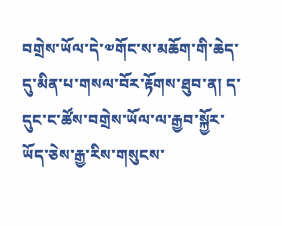བགྲེས་ཡོལ་དེ་༧གོང་ས་མཆོག་གི་ཆེད་དུ་མིན་པ་གསལ་བོར་རྟོགས་ཐུབ་ན། ད་དུང་ང་ཚོས་བགྲེས་ཡོལ་ལ་རྒྱབ་སྐྱོར་ཡོད་ཅེས་རྒྱ་རིས་གསུངས་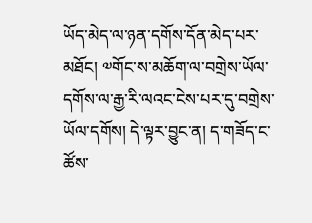ཡོད་མེད་ལ་ཉན་དགོས་དོན་མེད་པར་མཐོང། ༧གོང་ས་མཆོག་ལ་བགྲེས་ཡོལ་དགོས་ལ་རྒྱ་རི་ལའང་ངེས་པར་དུ་བགྲེས་ཡོལ་དགོས། དེ་ལྟར་བྱུང་ན། ད་གཟོད་ང་ཚོས་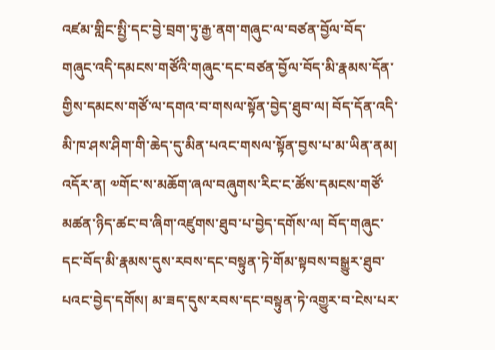འཛམ་གླིང་སྤྱི་དང་བྱེ་བྲག་ཏུ་རྒྱ་ནག་གཞུང་ལ་བཙན་བྱོལ་བོད་གཞུང་འདི་དམངས་གཙོའི་གཞུང་དང་བཙན་བྱོལ་བོད་མི་རྣམས་དོན་གྱིས་དམངས་གཙོ་ལ་དགའ་བ་གསལ་སྟོན་བྱེད་ཐུབ་ལ། བོད་དོན་འདི་མི་ཁ་ཤས་ཤིག་གི་ཆེད་དུ་མིན་པའང་གསལ་སྟོན་བྱས་པ་མ་ཡིན་ནམ། འདོར་ན། ༧གོང་ས་མཆོག་ཞལ་བཞུགས་རིང་ང་ཚོས་དམངས་གཙོ་མཚན་ཉིད་ཚང་བ་ཞིག་འཛུགས་ཐུབ་པ་བྱེད་དགོས་ལ། བོད་གཞུང་དང་བོད་མི་རྣམས་དུས་རབས་དང་བསྟུན་ཏེ་གོམ་སྟབས་བསྒྱུར་ཐུབ་པའང་བྱེད་དགོས། མ་ཟད་དུས་རབས་དང་བསྟུན་ཏེ་འགྱུར་བ་ངེས་པར་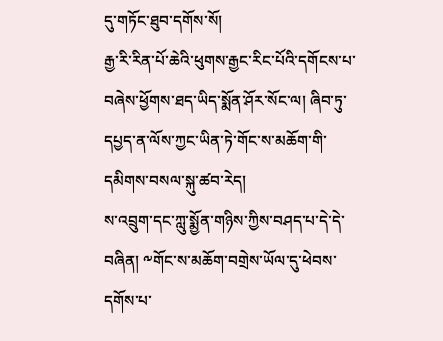དུ་གཏོང་ཐུབ་དགོས་སོ།
རྒྱ་རི་རིན་པོ་ཆེའི་ཕུགས་རྒྱང་རིང་པོའི་དགོངས་པ་བཞེས་ཕྱོགས་ཐད་ཡིད་སྨོན་ཤོར་སོང་ལ། ཞིབ་ཏུ་དཔྱད་ན་ལོས་ཀྱང་ཡིན་ཏེ་གོང་ས་མཆོག་གི་དམིགས་བསལ་སྐུ་ཚབ་རེད།
ས་འབྲུག་དང་ཀླུ་སྨྱོན་གཉིས་ཀྱིས་བཤད་པ་དེ་དེ་བཞིན། ༸གོང་ས་མཆོག་བགྲེས་ཡོལ་དུ་ཕེབས་དགོས་པ་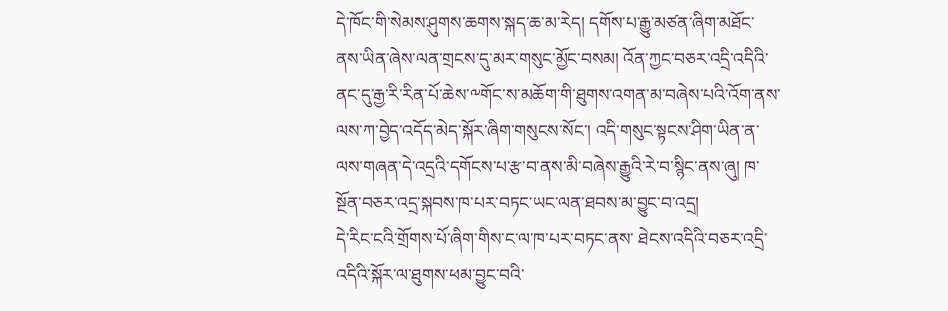དེ་ཁོང་གི་སེམས་ཤུགས་ཆགས་སྐད་ཆ་མ་རེད། དགོས་པ་རྒྱུ་མཙན་ཞིག་མཐོང་ནས་ཡིན་ཞེས་ལན་གྲངས་དུ་མར་གསུང་མྱོང་བསམ། འོན་ཀྱང་བཅར་འདྲི་འདིའི་ནང་དུ་རྒྱ་རི་རིན་པོ་ཆེས་༸གོང་ས་མཆོག་གི་ཐུགས་འགན་མ་བཞེས་པའི་འོག་ནས་ལས་ཀ་བྱེད་འདོད་མེད་སྐོར་ཞིག་གསུངས་སོང་། འདི་གསུང་སྟངས་ཤིག་ཡིན་ན་ལས་གཞན་དེ་འདྲའི་དགོངས་པ་རྩ་བ་ནས་མི་བཞེས་རྒྱུའི་རེ་བ་སྙིང་ནས་ཞུ། ཁ་སྔོན་བཅར་འདྲ་སྐབས་ཁ་པར་བཏང་ཡང་ལན་ཐབས་མ་བྱུང་བ་འདྲ།
དེ་རིང་ངའི་གྲོགས་པོ་ཞིག་གིས་ང་ལ་ཁ་པར་བཏང་ནས་ ཐེངས་འདིའི་བཅར་འདྲི་འདིའི་སྐོར་ལ་ཐུགས་ཕམ་བྱུང་བའི་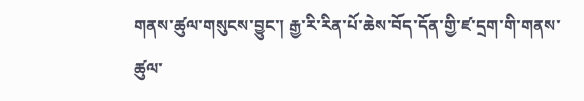གནས་ཚུལ་གསུངས་བྱུང་། རྒྱ་རི་རིན་པོ་ཆེས་བོད་དོན་གྱི་ཛ་དྲག་གི་གནས་ཚུལ་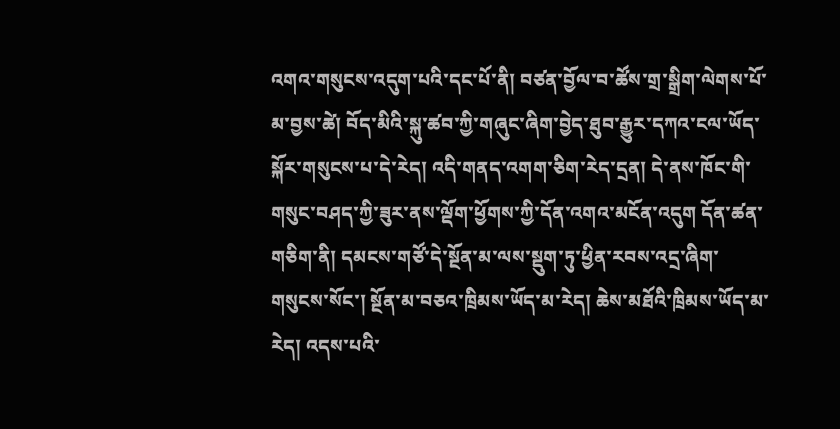འགའ་གསུངས་འདུག་པའི་དང་པོ་ནི། བཙན་བྱོལ་བ་ཚོས་གྲ་སྒྲིག་ལེགས་པོ་མ་བྱས་ཚེ། བོད་མིའི་སྐུ་ཚབ་ཀྱི་གཞུང་ཞིག་བྱེད་ཐུབ་རྒྱུར་དཀའ་ངལ་ཡོད་སྐོར་གསུངས་པ་དེ་རེད། འདི་གནད་འགག་ཅིག་རེད་དྲན། དེ་ནས་ཁོང་གི་གསུང་བཤད་ཀྱི་ཟུར་ནས་ལྡོག་ཕྱོགས་ཀྱི་དོན་འགའ་མངོན་འདུག དོན་ཚན་གཅིག་ནི། དམངས་གཙོ་དེ་སྔོན་མ་ལས་སྡུག་ཏུ་ཕྱིན་རབས་འདྲ་ཞིག་གསུངས་སོང་། སྔོན་མ་བཅའ་ཁྲིམས་ཡོད་མ་རེད། ཆེས་མཐོའི་ཁྲིམས་ཡོད་མ་རེད། འདས་པའི་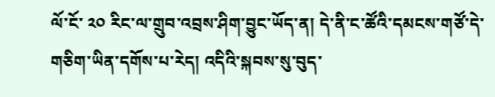ལོ་ངོ་ ༢༠ རིང་ལ་གྲུབ་འབྲས་ཤིག་བྱུང་ཡོད་ན། དེ་ནི་ང་ཚོའི་དམངས་གཙོ་དེ་གཅིག་ཡིན་དགོས་པ་རེད། འདིའི་སྐབས་སུ་བུད་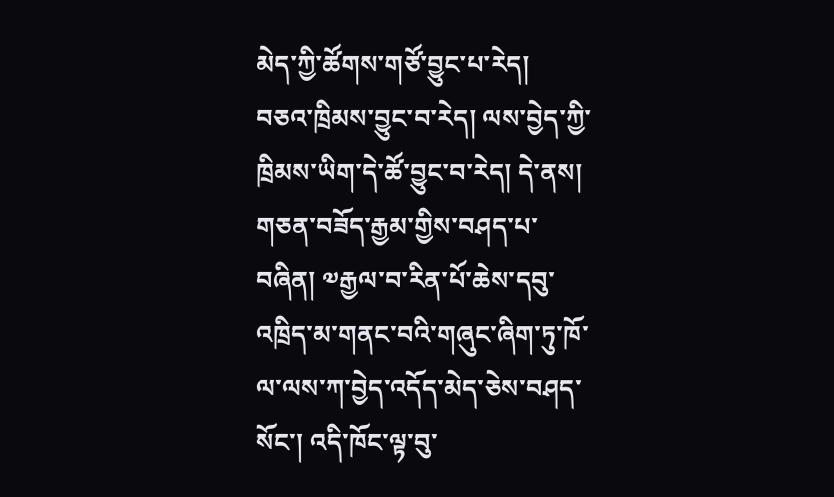མེད་ཀྱི་ཚོགས་གཙོ་བྱུང་པ་རེད། བཅའ་ཁྲིམས་བྱུང་བ་རེད། ལས་བྱེད་ཀྱི་ཁྲིམས་ཡིག་དེ་ཚོ་བྱུང་བ་རེད། དེ་ནས། གཅན་བཟོད་རྒྱམ་གྱིས་བཤད་པ་བཞིན། ༧རྒྱལ་བ་རིན་པོ་ཆེས་དབུ་འཁྲིད་མ་གནང་བའི་གཞུང་ཞིག་ཏུ་ཁོ་ལ་ལས་ཀ་བྱེད་འདོད་མེད་ཅེས་བཤད་སོང་། འདི་ཁོང་ལྟ་བུ་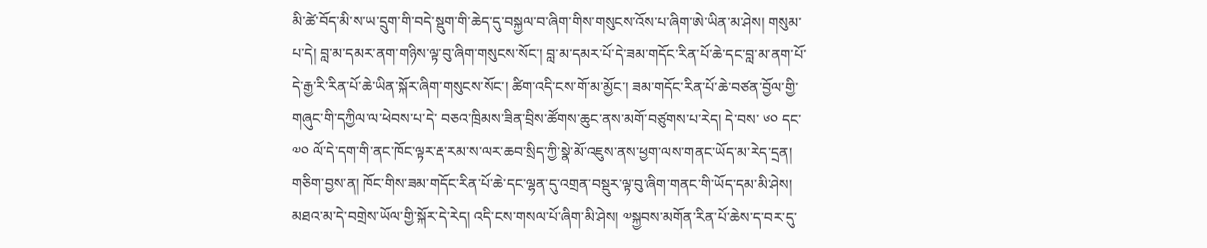མི་ཚེ་བོད་མི་ས་ཡ་དྲུག་གི་བདེ་སྡུག་གི་ཆེད་དུ་བསྐྱལ་བ་ཞིག་གིས་གསུངས་འོས་པ་ཞིག་ཨེ་ཡིན་མ་ཤེས། གསུམ་པ་དེ། བླ་མ་དམར་ནག་གཉིས་ལྟ་བུ་ཞིག་གསུངས་སོང་། བླ་མ་དམར་པོ་དེ་ཟམ་གདོང་རིན་པོ་ཆེ་དང་བླ་མ་ནག་པོ་དེ་རྒྱ་རི་རིན་པོ་ཆེ་ཡིན་སྐོར་ཞིག་གསུངས་སོང་། ཚིག་འདི་ངས་གོ་མ་མྱོང་། ཟམ་གདོང་རིན་པོ་ཆེ་བཙན་བྱོལ་གྱི་གཞུང་གི་དཀྱིལ་ལ་ཕེབས་པ་དེ་ བཅའ་ཁྲིམས་ཟིན་བྲིས་ཚོགས་ཆུང་ནས་མགོ་བཙུགས་པ་རེད། དེ་བས་ ༦༠ དང་ ༧༠ ལོ་དེ་དག་གི་ནང་ཁོང་ལྟར་རྡ་རམ་ས་ལར་ཆབ་སྲིད་ཀྱི་སྣེ་མོ་འཇུས་ནས་ཕྱག་ལས་གནང་ཡོད་མ་རེད་དྲན། གཅིག་བྱས་ན། ཁོང་གིས་ཟམ་གདོང་རིན་པོ་ཆེ་དང་ལྷན་དུ་འགྲན་བསྡུར་ལྟ་བུ་ཞིག་གནང་གི་ཡོད་དམ་མི་ཤེས། མཐའ་མ་དེ་བགྲེས་ཡོལ་གྱི་སྐོར་དེ་རེད། འདི་ངས་གསལ་པོ་ཞིག་མི་ཤེས། ༧སྐྱབས་མགོན་རིན་པོ་ཆེས་ད་བར་དུ་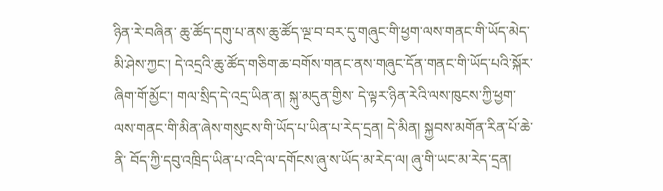ཉིན་རེ་བཞིན་ ཆུ་ཚོད་དགུ་པ་ནས་ཆུ་ཚོད་ལྔ་བ་བར་དུ་གཞུང་གི་ཕྱག་ལས་གནང་གི་ཡོད་མེད་མི་ཤེས་ཀྱང་། དེ་འདྲའི་ཆུ་ཚོད་གཅིག་ཆ་བགོས་གནང་ནས་གཞུང་དོན་གནང་གི་ཡོད་པའི་སྐོར་ཞིག་གོ་མྱོང་། གལ་སྲིད་དེ་འདྲ་ཡིན་ན། སྐུ་མདུན་གྱིས་ དེ་ལྟར་ཉིན་རེའི་ལས་ཁུངས་ཀྱི་ཕྱག་ལས་གནང་གི་མིན་ཞེས་གསུངས་གི་ཡོད་པ་ཡིན་པ་རེད་དྲན། དེ་མིན། སྐྱབས་མགོན་རིན་པོ་ཆེ་ནི་ བོད་ཀྱི་དབུ་འཁྲིད་ཡིན་པ་འདི་ལ་དགོངས་ཞུ་ས་ཡོད་མ་རེད་ལ། ཞུ་གི་ཡང་མ་རེད་དྲན།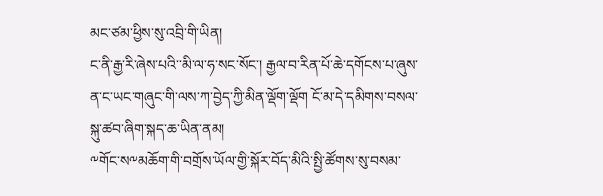མང་ཙམ་ཕྱིས་སུ་འབྲི་གི་ཡིན།
ང་ནི་རྒྱ་རི་ཞེས་པའི་་མི་ལ་ཧ་སང་སོང་། རྒྱལ་བ་རིན་པོ་ཆེ་དགོངས་པ་ཞུས་ན་ང་ཡང་གཞུང་གི་ལས་ཀ་བྱེད་ཀྱི་མིན་ལྡོག་ལྡོག ངོ་མ་དེ་དམིགས་བསལ་སྐུ་ཚབ་ཞིག་སྐད་ཆ་ཡིན་ནམ།
༸གོང་ས༸མཆོག་གི་བགྲོས་ཡོལ་གྱི་སྐོར་བོད་མིའི་སྤྱི་ཚོགས་སུ་བསམ་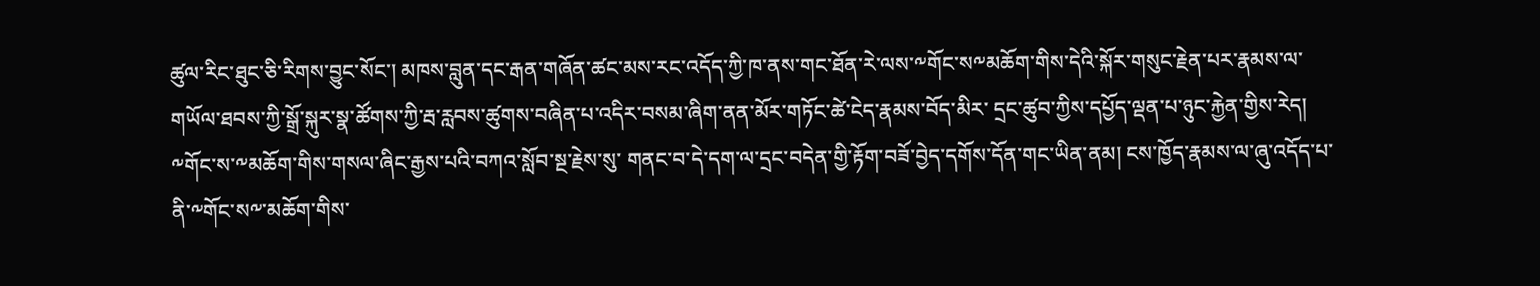ཚུལ་རིང་ཐུང་ཅི་རིགས་བྱུང་སོང་། མཁས་བླུན་དང་རྒན་གཞོན་ཚང་མས་རང་འདོད་ཀྱི་ཁ་ནས་གང་ཐོན་རེ་ལས་༸གོང་ས༸མཆོག་གིས་དེའི་སྐོར་གསུང་རྗེན་པར་རྣམས་ལ་གཡོལ་ཐབས་ཀྱི་སྒྲོ་སྐུར་སྣ་ཚོགས་ཀྱི་རྦ་རླབས་ཚུགས་བཞིན་པ་འདིར་བསམ་ཞིག་ནན་མོར་གཏོང་ཚེ་ངེད་རྣམས་བོད་མིར་ དྲང་ཚུབ་ཀྱིས་དཔྱོད་ལྡན་པ་ཉུང་རྐྱེན་གྱིས་རེད། ༸གོང་ས་༸མཆོག་གིས་གསལ་ཞིང་རྒྱས་པའི་བཀའ་སློབ་སྔ་རྗེས་སུ་ གནང་བ་དེ་དག་ལ་དྲང་བདེན་གྱི་རྟོག་བཟོ་བྱེད་དགོས་དོན་གང་ཡིན་ནམ། ངས་ཁྱོད་རྣམས་ལ་ཞུ་འདོད་པ་ནི་༸གོང་ས༸་མཆོག་གིས་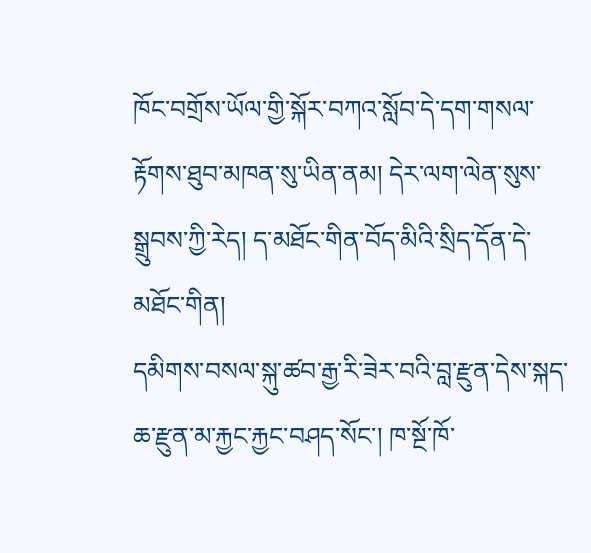ཁོང་བགྲོས་ཡོལ་གྱི་སྐོར་བཀའ་སློབ་དེ་དག་གསལ་རྟོགས་ཐུབ་མཁན་སུ་ཡིན་ནམ། དེར་ལག་ལེན་སུས་སྒྲུབས་ཀྱི་རེད། ད་མཐོང་གིན་བོད་མིའི་སྲིད་དོན་དེ་མཐོང་གིན།
དམིགས་བསལ་སྐུ་ཚབ་རྒྱ་རི་ཟེར་བའི་བླ་རྫུན་དེས་སྐད་ཆ་རྫུན་མ་རྐྱང་རྐྱང་བཤད་སོང་། ཁ་སྔོ་ཁོ་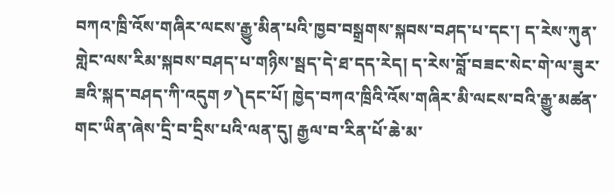བཀའ་ཁྲི་འོས་གཞིར་ལངས་རྒྱུ་མིན་པའི་ཁྱབ་བསྒྲགས་སྐབས་བཤད་པ་དང་། ད་རེས་ཀུན་གླེང་ལས་རིམ་སྐབས་བཤད་པ་གཉིས་སྦད་དེ་ཐ་དད་རེད། ད་རེས་བློ་བཟང་སེང་གེ་ལ་ཟུར་ཟའི་སྐད་བཤད་ཀི་འདུག ༡༽དང་པོ། ཁྱེད་བཀའ་ཁྲིའི་འོས་གཞིར་མི་ལངས་བའི་རྒྱུ་མཚན་གང་ཡིན་ཞེས་དྲི་བ་དྲིས་པའི་ལན་དུ། རྒྱལ་བ་རིན་པོ་ཆེ་མ་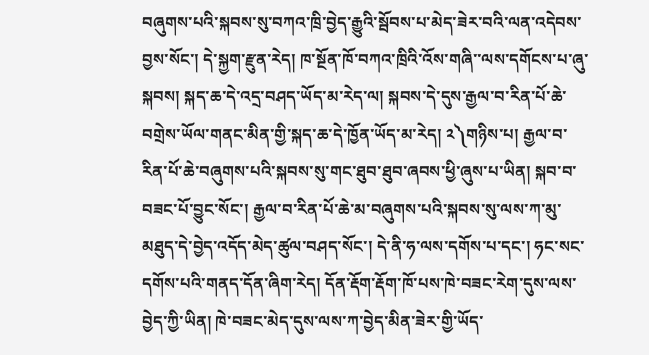བཞུགས་པའི་སྐབས་སུ་བཀའ་ཁྲི་བྱེད་རྒྱུའི་སྦོབས་པ་མེད་ཟེར་བའི་ལན་འདེབས་བྱས་སོང་། དེ་སྐྱག་རྫུན་རེད། ཁ་སྔོན་ཁོ་བཀའ་ཁྲིའི་འོས་གཞི་་ལས་དགོངས་པ་ཞུ་སྐབས། སྐད་ཆ་དེ་འདྲ་བཤད་ཡོད་མ་རེད་ལ། སྐབས་དེ་དུས་རྒྱལ་བ་རིན་པོ་ཆེ་བགྲེས་ཡོལ་གནང་མིན་གྱི་སྐད་ཆ་དེ་ཁྱོན་ཡོད་མ་རེད། ༢༽གཉིས་པ། རྒྱལ་བ་རིན་པོ་ཆེ་བཞུགས་པའི་སྐབས་སུ་གང་ཐུབ་ཐུབ་ཞབས་ཕྱི་ཞུས་པ་ཡིན། སྐབ་བ་བཟང་པོ་བྱུང་སོང་། རྒྱལ་བ་རིན་པོ་ཆེ་མ་བཞུགས་པའི་སྐབས་སུ་ལས་ཀ་མུ་མཐུད་དེ་བྱེད་འདོད་མེད་ཚུལ་བཤད་སོང་། དེ་ནི་ཧ་ལས་དགོས་པ་དང་། ཧང་སང་དགོས་པའི་གནད་དོན་ཞིག་རེད། དོན་རྡོག་རྡོག་ཁོ་པས་ཁེ་བཟང་རེག་དུས་ལས་བྱེད་ཀྱི་ཡིན། ཁེ་བཟང་མེད་དུས་ལས་ཀ་བྱེད་མིན་ཟེར་གྱི་ཡོད་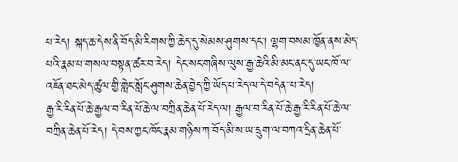པ་རེད། སྐད་ཆ་དེས་ནི་བོད་མི་རིགས་ཀྱི་ཆེད་དུ་སེམས་ཤུགས་དང་། ལྷག་བསམ་ཁྱོན་ནས་མེད་པའི་རྣམ་པ་གསལ་བསྟན་ཚར་བ་རེད། དེང་སང་གཞིས་ལུས་རྒྱ་ཆེའི་མི་མང་ནང་དུ་ཡང་ཁོ་ལ་འཇོན་ཐང་མེད་ཚུལ་གྱི་གླེང་སློང་ཤུགས་ཆེན་བྱེད་ཀྱི་ཡོད་པ་རེད་ལ་དེ་བདེན་་པ་རེད།
རྒྱ་རི་རིན་པོ་ཆེ་རྒྱལ་བ་རིན་པོ་ཆེ་ལ་བཀྲིན་ཆེན་པོ་རེད་ལ། རྒྱལ་བ་རིན་པོ་ཆེ་རྒྱ་རི་རིན་པོ་ཆེ་ལ་བཀྲིན་ཆེན་པོ་རེད། དེ་བས་ཀྱང་ཁོང་རྣམ་གཉིས་ཀ་བོད་མི་ས་ཡ་དྲུག་ལ་བཀའ་དྲིན་ཆེན་པོ་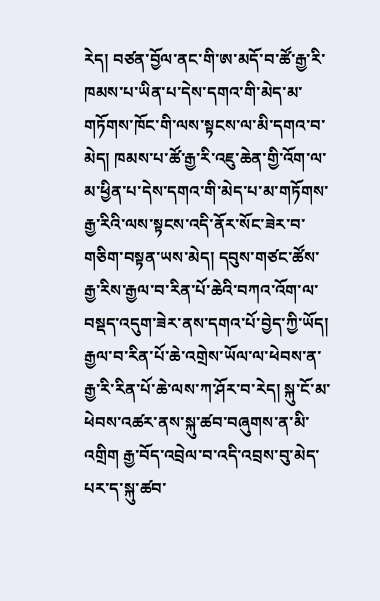རེད། བཙན་བྱོལ་ནང་གི་ཨ་མདོ་བ་ཚོ་རྒྱ་རི་ཁམས་པ་ཡིན་པ་དེས་དགའ་གི་མེད་མ་གཏོགས་ཁོང་གི་ལས་སྟངས་ལ་མི་དགའ་བ་མེད། ཁམས་པ་ཚོ་རྒྱ་རི་འཇུ་ཆེན་གྱི་འོག་ལ་མ་ཕྱིན་པ་དེས་དགའ་གི་མེད་པ་མ་གཏོགས་རྒྱ་རིའི་ལས་སྟངས་འདི་ནོར་སོང་ཟེར་བ་གཅིག་བསྟན་ཡས་མེད། དབུས་གཙང་ཚོས་རྒྱ་རིས་རྒྱལ་བ་རིན་པོ་ཆེའི་བཀའ་འོག་ལ་བསྡད་འདུག་ཟེར་ནས་དགའ་པོ་བྱེད་ཀྱི་ཡོད། རྒྱལ་བ་རིན་པོ་ཆེ་འགྲེས་ཡོལ་ལ་ཕེབས་ན་རྒྱ་རི་རིན་པོ་ཆེ་ལས་ཀ་ཤོར་བ་རེད། སྐུ་ངོ་མ་ཕེབས་འཚར་ནས་སྐུ་ཚབ་བཞུགས་ན་མི་འགྲིག རྒྱ་བོད་འབྲེལ་བ་འདི་འབྲས་བུ་མེད་པར་ད་སྐུ་ཚབ་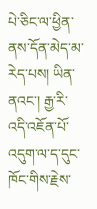པེ་ཅིང་ལ་ཕྱིན་ནས་དོན་མེད་མ་རེད་པས། ཡིན་ནའང་། རྒྱ་རི་འདི་འཇོན་པོ་འདུག་ལ་ད་དུང་ཁོང་གིས་རྗེས་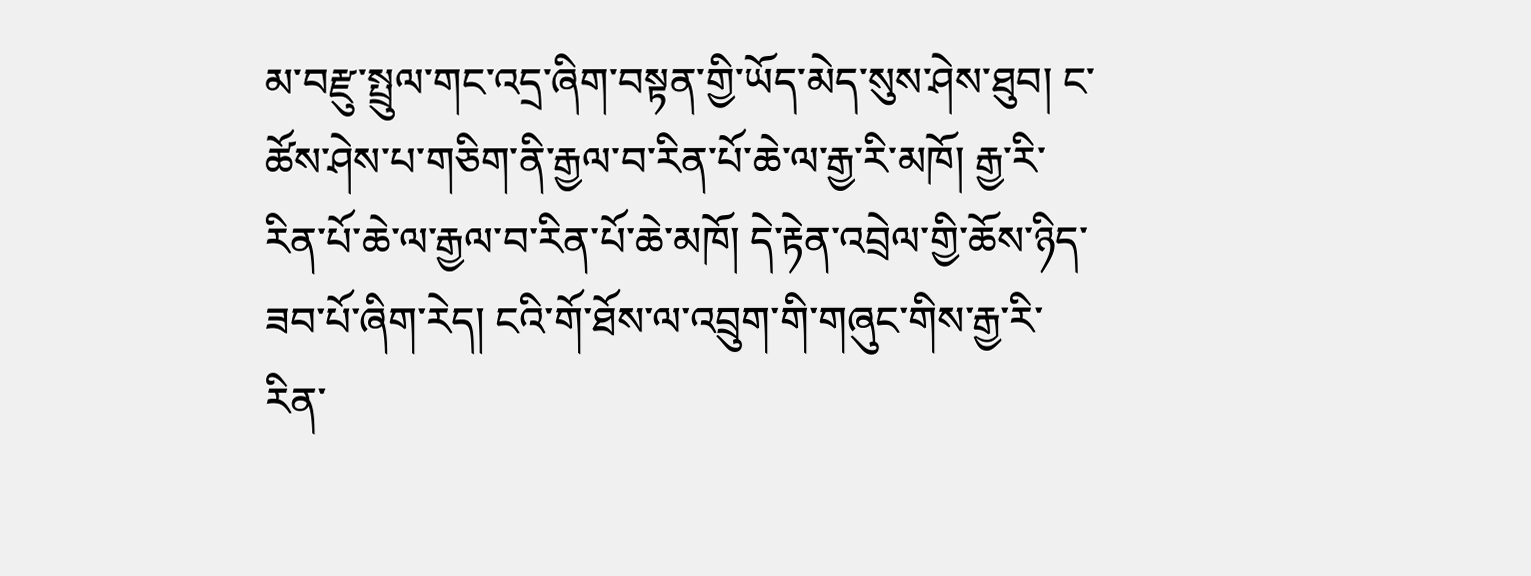མ་བརྫུ་སྤྲུལ་གང་འདྲ་ཞིག་བསྟན་གྱི་ཡོད་མེད་སུས་ཤེས་ཐུབ། ང་ཚོས་ཤེས་པ་གཅིག་ནི་རྒྱལ་བ་རིན་པོ་ཆེ་ལ་རྒྱ་རི་མཁོ། རྒྱ་རི་རིན་པོ་ཆེ་ལ་རྒྱལ་བ་རིན་པོ་ཆེ་མཁོ། དེ་རྟེན་འབྲེལ་གྱི་ཆོས་ཉིད་ཟབ་པོ་ཞིག་རེད། ངའི་གོ་ཐོས་ལ་འབྲུག་གི་གཞུང་གིས་རྒྱ་རི་རིན་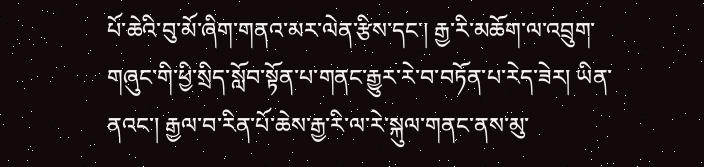པོ་ཆེའི་བུ་མོ་ཞིག་གནའ་མར་ལེན་རྩིས་དང་། རྒྱ་རི་མཆོག་ལ་འབྲུག་གཞུང་གི་ཕྱི་སྲིད་སློབ་སྟོན་པ་གནང་རྒྱུར་རེ་བ་བཏོན་པ་རེད་ཟེར། ཡིན་ནའང་། རྒྱལ་བ་རིན་པོ་ཆེས་རྒྱ་རི་ལ་རེ་སྐུལ་གནང་ནས་མུ་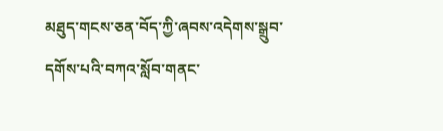མཐུད་གངས་ཅན་བོད་ཀྱི་ཞབས་འདེགས་སྒྲུབ་དགོས་པའི་བཀའ་སློབ་གནང་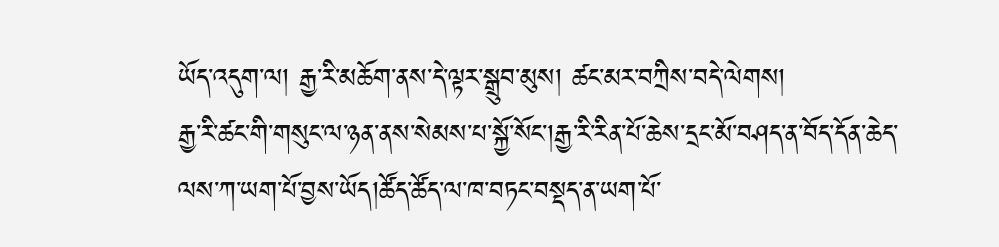ཡོད་འདུག་ལ། རྒྱ་རི་མཆོག་ནས་དེ་ལྟར་སྒྲུབ་མུས། ཚང་མར་བཀྲིས་བདེ་ལེགས།
རྒྱ་རི་ཚང་གི་གསུང་ལ་ཉན་ནས་སེམས་པ་སྐྱོ་སོང་།རྒྱ་རི་རིན་པོ་ཆེས་དྲང་མོ་བཤད་ན་བོད་དོན་ཆེད་ལས་ཀ་ཡག་པོ་བྱས་ཡོད།ཚོད་ཚོད་ལ་ཁ་བཏང་བསྡད་ན་ཡག་པོ་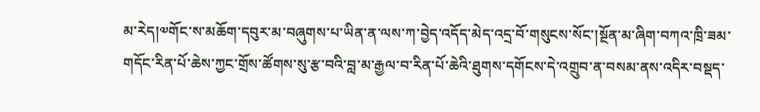མ་རེད།༧གོང་ས་མཆོག་དབུར་མ་བཞུགས་པ་ཡིན་ན་ལས་ཀ་བྱེད་འདོད་མེད་འདྲ་བོ་གསུངས་སོང་།སྔོན་མ་ཞིག་བཀའ་ཁྲི་ཟམ་གདོང་རིན་པོ་ཆེས་ཀྱང་གྲོས་ཚོགས་སུ་རྩ་བའི་བླ་མ་རྒྱལ་བ་རིན་པོ་ཆེའི་ཐུགས་དགོངས་དེ་འགྲུབ་ན་བསམ་ནས་འདིར་བསྡད་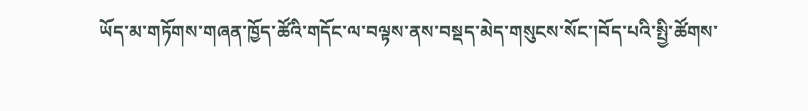ཡོད་མ་གཏོགས་གཞན་ཁྱོད་ཚོའི་གདོང་ལ་བལྟས་ནས་བསྡད་མེད་གསུངས་སོང་།བོད་པའི་སྤྱི་ཚོགས་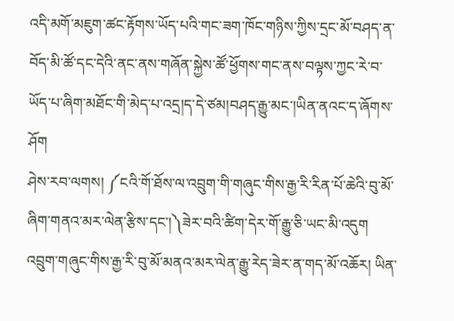འདི་མགོ་མཇུག་ཚང་རྟོགས་ཡོད་པའི་གང་ཟག་ཁོང་གཉིས་ཀྱིས་དྲང་མོ་བཤད་ན་བོད་མི་ཚོ་དང་དེའི་ནང་ནས་གཞོན་སྐྱེས་ཚོ་ཕྱོགས་གང་ནས་བལྟས་ཀྱང་རེ་བ་ཡོད་པ་ཞིག་མཐོང་གི་མེད་པ་འདྲ།ད་དེ་ཙམ།བཤད་རྒྱུ་མང་།ཡིན་ནའང་ད་ཞོགས་ཤོག
ཤེས་རབ་ལགས། ༼ངའི་གོ་ཐོས་ལ་འབྲུག་གི་གཞུང་གིས་རྒྱ་རི་རིན་པོ་ཆེའི་བུ་མོ་ཞིག་གནའ་མར་ལེན་རྩིས་དང་།༽ཟེར་བའི་ཚིག་དེར་གོ་རྒྱུ་ཅི་ཡང་མི་འདུག འབྲུག་གཞུང་གིས་རྒྱ་རི་བུ་མོ་མནའ་མར་ལེན་རྒྱུ་རེད་ཟེར་ན་གད་མོ་འཆོར། ཡིན་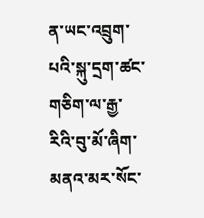ན་ཡང་འབྲུག་པའི་སྐུ་དྲག་ཚང་གཅིག་ལ་རྒྱ་རིའི་བུ་མོ་ཞིག་མནའ་མར་སོང་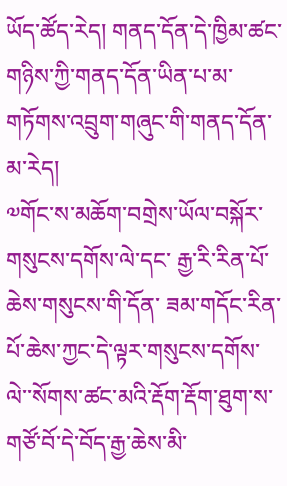ཡོད་ཚོད་རེད། གནད་དོན་དེ་ཁྱིམ་ཚང་གཉིས་ཀྱི་གནད་དོན་ཡིན་པ་མ་གཏོགས་འབྲུག་གཞུང་གི་གནད་དོན་མ་རེད།
༧གོང་ས་མཆོག་བགྲེས་ཡོལ་བསྐོར་གསུངས་དགོས་ལེ་དང་ རྒྱ་རི་རིན་པོ་ཆེས་གསུངས་གི་དོན་ ཟམ་གདོང་རིན་པོ་ཆེས་ཀྱང་དེ་ལྟར་གསུངས་དགོས་ལེ་་སོགས་ཚང་མའི་རྡོག་རྡོག་ཐུག་ས་གཙོ་བོ་དེ་བོད་རྒྱ་ཆེས་མི་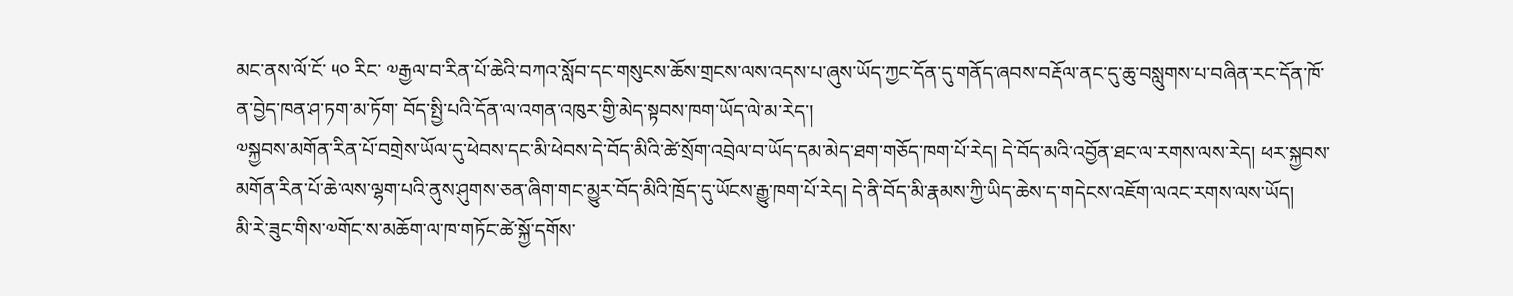མང་ནས་ལོ་ངོ་ ༥༠ རིང་ ༧རྒྱལ་བ་རིན་པོ་ཆེའི་བཀའ་སློབ་དང་གསུངས་ཆོས་གྲངས་ལས་འདས་པ་ཞུས་ཡོད་ཀྱང་དོན་དུ་གནོད་ཞབས་བརྡོལ་ནང་དུ་ཆུ་བསླུགས་པ་བཞིན་རང་དོན་ཁོ་ན་བྱེད་ཁན་ཤ་ཏག་མ་ཏོག་ བོད་སྤྱི་པའི་དོན་ལ་འགན་འཁུར་གྱི་མེད་སྟབས་ཁག་ཡོད་ལེ་མ་རེད་།
༧སྐྱབས་མགོན་རིན་པོ་བགྲེས་ཡོལ་དུ་ཕེབས་དང་མི་ཕེབས་དེ་བོད་མིའི་ཚེ་སྲོག་འབྲེལ་བ་ཡོད་དམ་མེད་ཐག་གཅོད་ཁག་པོ་རེད། དེ་བོད་མའི་འབྱོན་ཐང་ལ་རགས་ལས་རེད། ཕར་སྐྱབས་མགོན་རིན་པོ་ཆེ་ལས་ལྷག་པའི་ནུས་ཤུགས་ཅན་ཞིག་གང་མྱུར་བོད་མིའི་ཁྲོད་དུ་ཡོངས་རྒྱུ་ཁག་པོ་རེད། དེ་ནི་བོད་མི་རྣམས་ཀྱི་ཡིད་ཆེས་ད་གདེངས་འཇོག་ལའང་རགས་ལས་ཡོད།
མི་རེ་ཟུང་གིས་༧གོང་ས་མཆོག་ལ་ཁ་གཏོང་ཚེ་སྐྱོ་དགོས་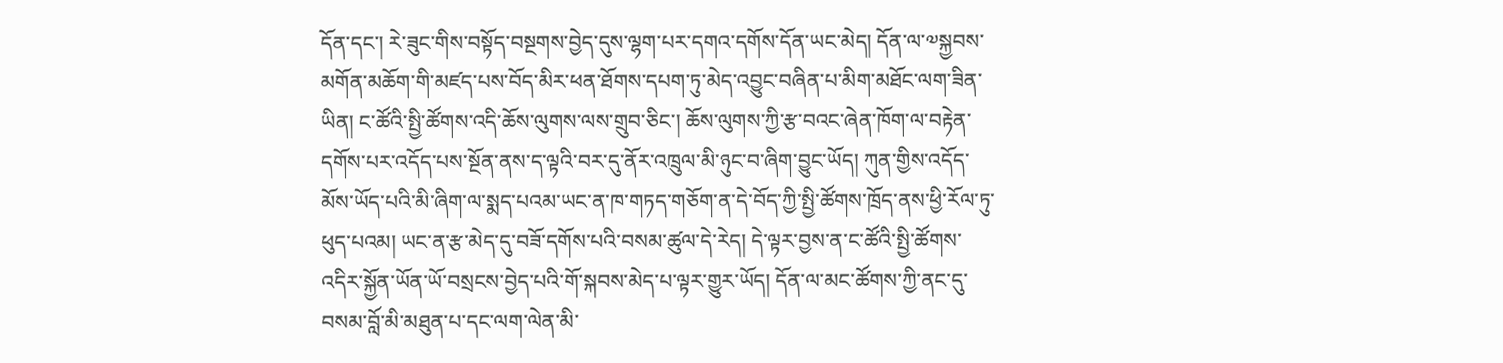དོན་དང་། རེ་ཟུང་གིས་བསྟོད་བསྔགས་བྱེད་དུས་ལྷག་པར་དགའ་དགོས་དོན་ཡང་མེད། དོན་ལ་༧སྐྱབས་མགོན་མཆོག་གི་མཛད་པས་བོད་མིར་ཕན་ཐོགས་དཔག་ཏུ་མེད་འབྱུང་བཞིན་པ་མིག་མཐོང་ལག་ཟིན་ཡིན། ང་ཚོའི་སྤྱི་ཚོགས་འདི་ཆོས་ལུགས་ལས་གྲུབ་ཅིང་། ཆོས་ལུགས་ཀྱི་རྩ་བའང་ཞེན་ཁོག་ལ་བརྟེན་དགོས་པར་འདོད་པས་སྔོན་ནས་ད་ལྟའི་བར་དུ་ནོར་འཁྲུལ་མི་ཉུང་བ་ཞིག་བྱུང་ཡོད། ཀུན་གྱིས་འདོད་མོས་ཡོད་པའི་མི་ཞིག་ལ་སྨད་པའམ་ཡང་ན་ཁ་གཏད་གཅོག་ན་དེ་བོད་ཀྱི་སྤྱི་ཚོགས་ཁྲོད་ནས་ཕྱི་རོལ་ཏུ་ཕུད་པའམ། ཡང་ན་རྩ་མེད་དུ་བཟོ་དགོས་པའི་བསམ་ཚུལ་དེ་རེད། དེ་ལྟར་བྱས་ན་ང་ཚོའི་སྤྱི་ཚོགས་འདིར་སྐྱོན་ཡོན་ཡོ་བསྲངས་བྱེད་པའི་གོ་སྐབས་མེད་པ་ལྟར་གྱུར་ཡོད། དོན་ལ་མང་ཚོགས་ཀྱི་ནང་དུ་བསམ་བློ་མི་མཐུན་པ་དང་ལག་ལེན་མི་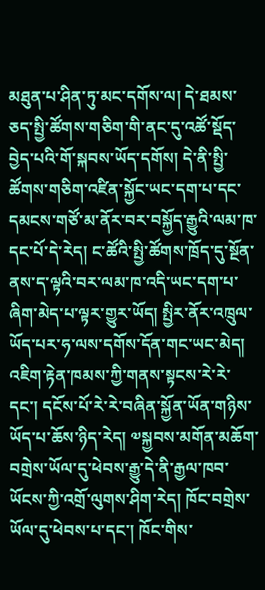མཐུན་པ་ཤིན་ཏུ་མང་དགོས་ལ། དེ་ཐམས་ཅད་སྤྱི་ཚོགས་གཅིག་གི་ནང་དུ་འཚོ་སྡོད་བྱེད་པའི་གོ་སྐབས་ཡོད་དགོས། དེ་ནི་སྤྱི་ཚོགས་གཅིག་འཛིན་སྐྱོང་ཡང་དག་པ་དང་དམངས་གཙོ་མ་ནོར་བར་བསྐྱོད་རྒྱུའི་ལམ་ཁ་དང་པོ་དེ་རེད། ང་ཚོའི་སྤྱི་ཚོགས་ཁྲོད་དུ་སྔོན་ནས་ད་ལྟའི་བར་ལམ་ཁ་འདི་ཡང་དག་པ་ཞིག་མེད་པ་ལྟར་གྱུར་ཡོད། སྤྱིར་ནོར་འཁྲུལ་ཡོད་པར་ཧ་ལས་དགོས་དོན་གང་ཡང་མེད། འཇིག་རྟེན་ཁམས་ཀྱི་གནས་སྟངས་རེ་རེ་དང་། དངོས་པོ་རེ་རེ་བཞིན་སྐྱོན་ཡོན་གཉིས་ཡོད་པ་ཆོས་ཉིད་རེད། ༧སྐྱབས་མགོན་མཆོག་བགྲེས་ཡོལ་དུ་ཕེབས་རྒྱུ་དེ་ནི་རྒྱལ་ཁབ་ཡོངས་ཀྱི་འགྲོ་ལུགས་ཤིག་རེད། ཁོང་བགྲེས་ཡོལ་དུ་ཕེབས་པ་དང་། ཁོང་གིས་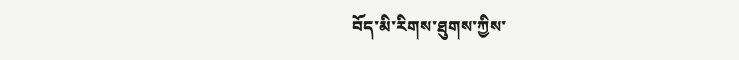བོད་མི་རིགས་ཐུགས་ཀྱིས་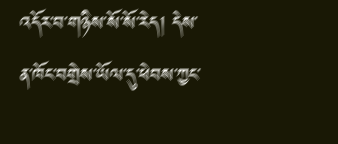འདོར་བ་གཉིས་སོ་སོ་རེད། དེས་ན་ཁོང་བགྲེས་ཡོལ་དུ་ཕེབས་ཀྱང་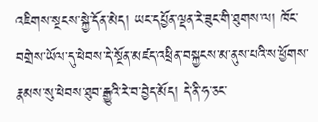འཇིགས་སྔངས་སྐྱེ་དོན་མེད། ཡང་དཔྱོན་ལྡན་རེ་ཟུང་གི་ཐུགས་ལ། ཁོང་བགྲེས་ཡོལ་དུ་ཕེབས་དེ་སྔོན་མཛད་འཕྲིན་བསྐྱངས་མ་ནུས་པའི་ས་ཕྱོགས་རྣམས་སུ་ཕེབས་ཐུབ་རྒྱུའི་རེ་བ་བྱེད་མོད། དེ་ནི་ཧ་ཅང་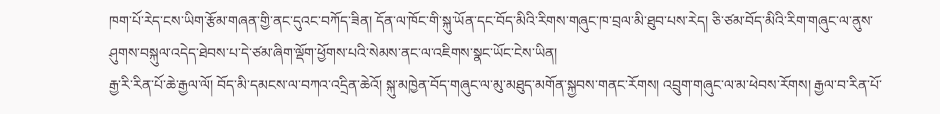ཁག་པོ་རེད་ངས་ཡིག་རྩོམ་གཞན་གྱི་ནང་དུའང་བཀོད་ཟིན། དོན་ལ་ཁོང་གི་སྐུ་ཡོན་དང་བོད་མིའི་རིགས་གཞུང་ཁ་བྲལ་མི་ཐུབ་པས་རེད། ཅི་ཙམ་བོད་མིའི་རིག་གཞུང་ལ་ནུས་ཤུགས་བསྐུལ་འདེད་ཐེབས་པ་དེ་ཙམ་ཞིག་ལྡོག་ཕྱོགས་པའི་སེམས་ནང་ལ་འཇིགས་སྣང་ཡོང་ངེས་ཡིན།
རྒྱ་རི་རིན་པོ་ཆེ་རྒྱལ་ལོ། བོད་མི་དམངས་ལ་བཀའ་འདྲིན་ཆེའོ། སྐུ་མཁྱེན་བོད་གཞུང་ལ་མུ་མཐུད་མགོན་སྐྱབས་གནང་རོགས། འབྲུག་གཞུང་ལ་མ་ཕེབས་རོགས། རྒྱལ་བ་རིན་པོ་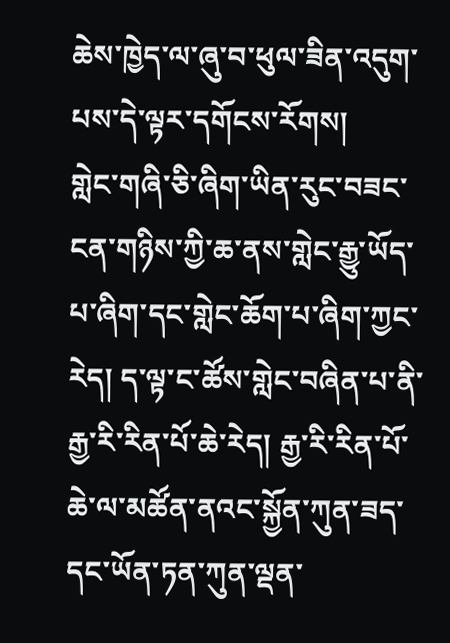ཆེས་ཁྱེད་ལ་ཞུ་བ་ཕུལ་ཟིན་འདུག་པས་དེ་ལྟར་དགོངས་རོགས།
གླེང་གཞི་ཅི་ཞིག་ཡིན་རུང་བཟང་ངན་གཉིས་ཀྱི་ཆ་ནས་གླེང་རྒྱུ་ཡོད་པ་ཞིག་དང་གླེང་ཆོག་པ་ཞིག་ཀྱང་རེད། ད་ལྟ་ང་ཚོས་གླེང་བཞིན་པ་ནི་རྒྱ་རི་རིན་པོ་ཆེ་རེད། རྒྱ་རི་རིན་པོ་ཆེ་ལ་མཚོན་ནའང་སྐྱོན་ཀུན་ཟད་དང་ཡོན་ཏན་ཀུན་ལྡན་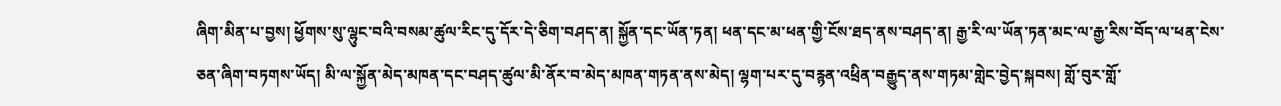ཞིག་མིན་པ་བྱས། ཕྱོགས་སུ་ལྷུང་བའི་བསམ་ཚུལ་རིང་དུ་དོར་དེ་ཅིག་བཤད་ན། སྐྱོན་དང་ཡོན་ཏན། ཕན་དང་མ་ཕན་གྱི་ངོས་ཐད་ནས་བཤད་ན། རྒྱ་རི་ལ་ཡོན་ཏན་མང་ལ་རྒྱ་རིས་བོད་ལ་ཕན་ངེས་ཅན་ཞིག་བཏགས་ཡོད། མི་ལ་སྐྱོན་མེད་མཁན་དང་བཤད་ཚུལ་མི་ནོར་བ་མེད་མཁན་གཏན་ནས་མེད། ལྷག་པར་དུ་བརྙན་འཕྲིན་བརྒྱུད་ནས་གཏམ་གླེང་བྱེད་སྐབས། གློ་བུར་གློ་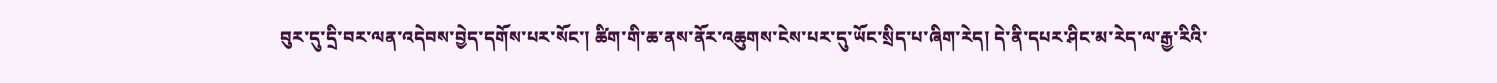བུར་དུ་དྲི་བར་ལན་འདེབས་བྱེད་དགོས་པར་སོང་། ཚིག་གི་ཆ་ནས་ནོར་འཆུགས་ངེས་པར་དུ་ཡོང་སྲིད་པ་ཞིག་རེད། དེ་ནི་དཔར་ཤིང་མ་རེད་ལ་རྒྱ་རིའི་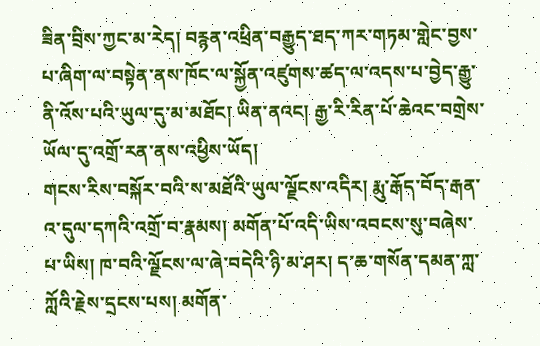ཟིན་བྲིས་ཀྱང་མ་རེད། བརྙན་འཕྲིན་བརྒྱུད་ཐད་ཀར་གཏམ་གླེང་བྱས་པ་ཞིག་ལ་བསྟེན་ནས་ཁོང་ལ་སྐྱོན་འཛུགས་ཚད་ལ་འདས་པ་བྱེད་རྒྱུ་ནི་འོས་པའི་ཡུལ་དུ་མ་མཐོང། ཡིན་ནའང། རྒྱ་རི་རིན་པོ་ཆེའང་བགྲེས་ཡོལ་དུ་འགྲོ་རན་ནས་འཕྱིས་ཡོད།
གངས་རིས་བསྐོར་བའི་ས་མཐོའི་ཡུལ་ལྗོངས་འདིར། རྨུ་རྒོད་བོད་རྒན་འ་དུལ་དཀའི་འགྲོ་བ་རྣམས། མགོན་པོ་འདི་ཡིས་འབངས་སུ་བཞེས་པ་ཡིས། ཁ་བའི་ལྗོངས་ལ་ཞེ་བདེའི་ཉི་མ་ཤར། ད་ཆ་གསོན་དམན་ཀླ་ཀློའི་རྗེས་དྲངས་པས། མགོན་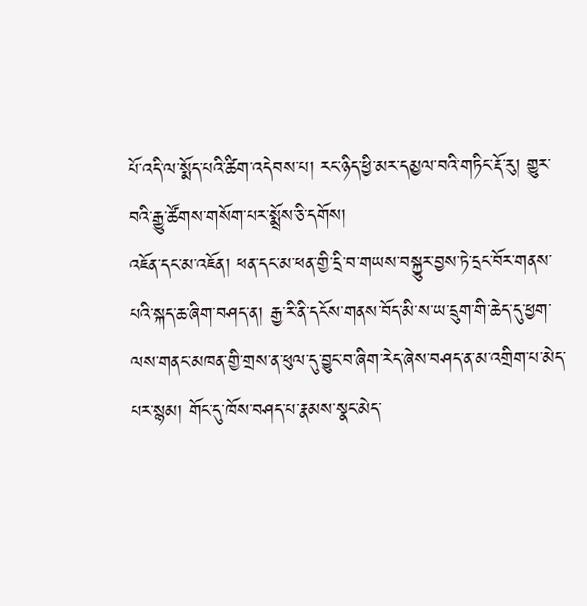པོ་འདི་ལ་སྨོད་པའི་ཚིག་འདེབས་པ། རང་ཉིད་ཕྱི་མར་དམྱལ་བའི་གཏིང་རྡོ་རུ། གྱུར་བའི་རྒྱུ་ཚོགས་གསོག་པར་སྨྲོས་ཅི་དགོས།
འཇོན་དང་མ་འཇོན། ཕན་དང་མ་ཕན་གྱི་དྲི་བ་གཡས་བསྐྱུར་བྱས་ཏེ་དྲང་བོར་གནས་པའི་སྐད་ཆ་ཞིག་བཤད་ན། རྒྱ་རི་ནི་དངོས་གནས་བོད་མི་ས་ཡ་དྲུག་གི་ཆེད་དུ་ཕྱག་ལས་གནང་མཁན་གྱི་གྲས་ན་ཕུལ་དུ་བྱུང་བ་ཞིག་རེད་ཞེས་བཤད་ན་མ་འགྲིག་པ་མེད་པར་སྙམ། གོང་དུ་ཁོས་བཤད་པ་རྣམས་སྣང་མེད་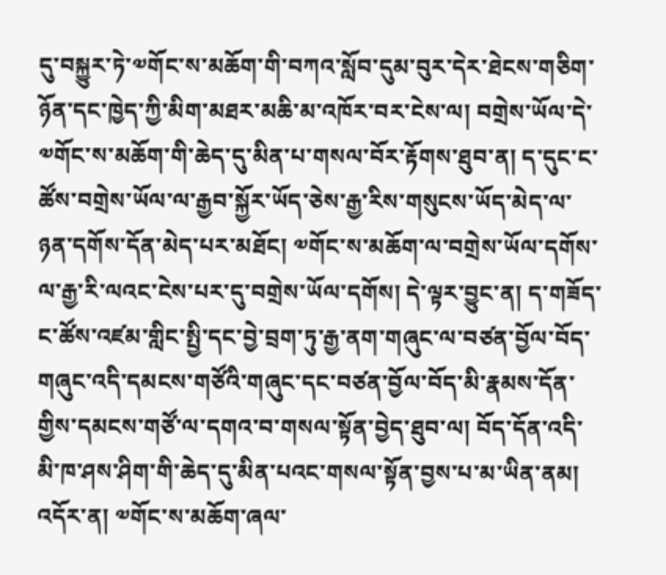དུ་བསྐྱུར་ཏེ་༧གོང་ས་མཆོག་གི་བཀའ་སློབ་དུམ་བུར་དེར་ཐེངས་གཅིག་ཉོན་དང་ཁྱེད་ཀྱི་མིག་མཐར་མཆི་མ་འཁོར་བར་ངེས་ལ། བགྲེས་ཡོལ་དེ་༧གོང་ས་མཆོག་གི་ཆེད་དུ་མིན་པ་གསལ་བོར་རྟོགས་ཐུབ་ན། ད་དུང་ང་ཚོས་བགྲེས་ཡོལ་ལ་རྒྱབ་སྐྱོར་ཡོད་ཅེས་རྒྱ་རིས་གསུངས་ཡོད་མེད་ལ་ཉན་དགོས་དོན་མེད་པར་མཐོང། ༧གོང་ས་མཆོག་ལ་བགྲེས་ཡོལ་དགོས་ལ་རྒྱ་རི་ལའང་ངེས་པར་དུ་བགྲེས་ཡོལ་དགོས། དེ་ལྟར་བྱུང་ན། ད་གཟོད་ང་ཚོས་འཛམ་གླིང་སྤྱི་དང་བྱེ་བྲག་ཏུ་རྒྱ་ནག་གཞུང་ལ་བཙན་བྱོལ་བོད་གཞུང་འདི་དམངས་གཙོའི་གཞུང་དང་བཙན་བྱོལ་བོད་མི་རྣམས་དོན་གྱིས་དམངས་གཙོ་ལ་དགའ་བ་གསལ་སྟོན་བྱེད་ཐུབ་ལ། བོད་དོན་འདི་མི་ཁ་ཤས་ཤིག་གི་ཆེད་དུ་མིན་པའང་གསལ་སྟོན་བྱས་པ་མ་ཡིན་ནམ། འདོར་ན། ༧གོང་ས་མཆོག་ཞལ་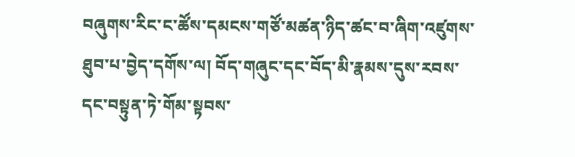བཞུགས་རིང་ང་ཚོས་དམངས་གཙོ་མཚན་ཉིད་ཚང་བ་ཞིག་འཛུགས་ཐུབ་པ་བྱེད་དགོས་ལ། བོད་གཞུང་དང་བོད་མི་རྣམས་དུས་རབས་དང་བསྟུན་ཏེ་གོམ་སྟབས་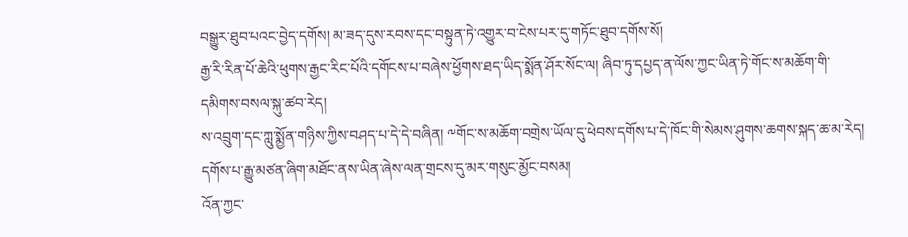བསྒྱུར་ཐུབ་པའང་བྱེད་དགོས། མ་ཟད་དུས་རབས་དང་བསྟུན་ཏེ་འགྱུར་བ་ངེས་པར་དུ་གཏོང་ཐུབ་དགོས་སོ།
རྒྱ་རི་རིན་པོ་ཆེའི་ཕུགས་རྒྱང་རིང་པོའི་དགོངས་པ་བཞེས་ཕྱོགས་ཐད་ཡིད་སྨོན་ཤོར་སོང་ལ། ཞིབ་ཏུ་དཔྱད་ན་ལོས་ཀྱང་ཡིན་ཏེ་གོང་ས་མཆོག་གི་དམིགས་བསལ་སྐུ་ཚབ་རེད།
ས་འབྲུག་དང་ཀླུ་སྨྱོན་གཉིས་ཀྱིས་བཤད་པ་དེ་དེ་བཞིན། ༸གོང་ས་མཆོག་བགྲེས་ཡོལ་དུ་ཕེབས་དགོས་པ་དེ་ཁོང་གི་སེམས་ཤུགས་ཆགས་སྐད་ཆ་མ་རེད། དགོས་པ་རྒྱུ་མཙན་ཞིག་མཐོང་ནས་ཡིན་ཞེས་ལན་གྲངས་དུ་མར་གསུང་མྱོང་བསམ།
འོན་ཀྱང་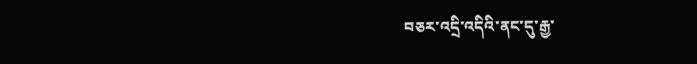བཅར་འདྲི་འདིའི་ནང་དུ་རྒྱ་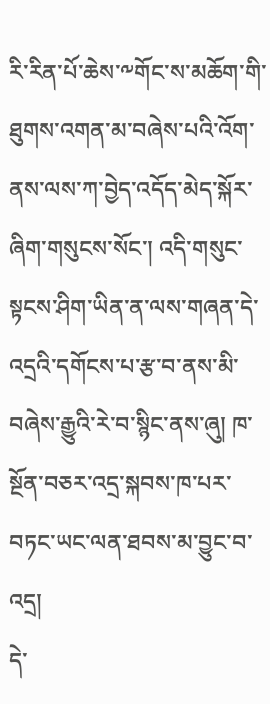རི་རིན་པོ་ཆེས་༸གོང་ས་མཆོག་གི་ཐུགས་འགན་མ་བཞེས་པའི་འོག་ནས་ལས་ཀ་བྱེད་འདོད་མེད་སྐོར་ཞིག་གསུངས་སོང་། འདི་གསུང་སྟངས་ཤིག་ཡིན་ན་ལས་གཞན་དེ་འདྲའི་དགོངས་པ་རྩ་བ་ནས་མི་བཞེས་རྒྱུའི་རེ་བ་སྙིང་ནས་ཞུ། ཁ་སྔོན་བཅར་འདྲ་སྐབས་ཁ་པར་བཏང་ཡང་ལན་ཐབས་མ་བྱུང་བ་འདྲ།
དེ་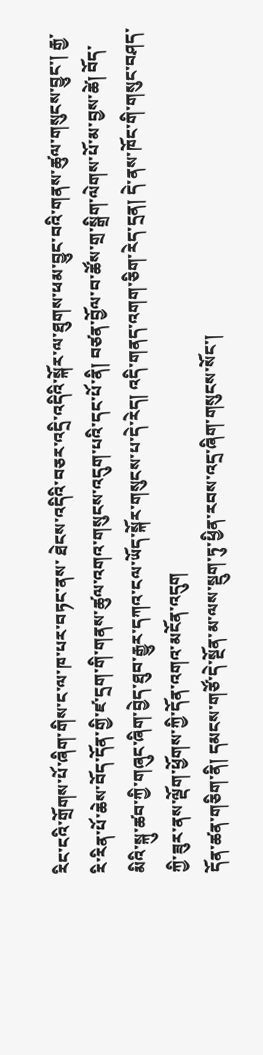རིང་ངའི་གྲོགས་པོ་ཞིག་གིས་ང་ལ་ཁ་པར་བཏང་ནས་ ཐེངས་འདིའི་བཅར་འདྲི་འདིའི་སྐོར་ལ་ཐུགས་ཕམ་བྱུང་བའི་གནས་ཚུལ་གསུངས་བྱུང་། རྒྱ་རི་རིན་པོ་ཆེས་བོད་དོན་གྱི་ཛ་དྲག་གི་གནས་ཚུལ་འགའ་གསུངས་འདུག་པའི་དང་པོ་ནི། བཙན་བྱོལ་བ་ཚོས་གྲ་སྒྲིག་ལེགས་པོ་མ་བྱས་ཚེ། བོད་མིའི་སྐུ་ཚབ་ཀྱི་གཞུང་ཞིག་བྱེད་ཐུབ་རྒྱུར་དཀའ་ངལ་ཡོད་སྐོར་གསུངས་པ་དེ་རེད། འདི་གནད་འགག་ཅིག་རེད་དྲན། དེ་ནས་ཁོང་གི་གསུང་བཤད་ཀྱི་ཟུར་ནས་ལྡོག་ཕྱོགས་ཀྱི་དོན་འགའ་མངོན་འདུག
དོན་ཚན་གཅིག་ནི། དམངས་གཙོ་དེ་སྔོན་མ་ལས་སྡུག་ཏུ་ཕྱིན་རབས་འདྲ་ཞིག་གསུངས་སོང་།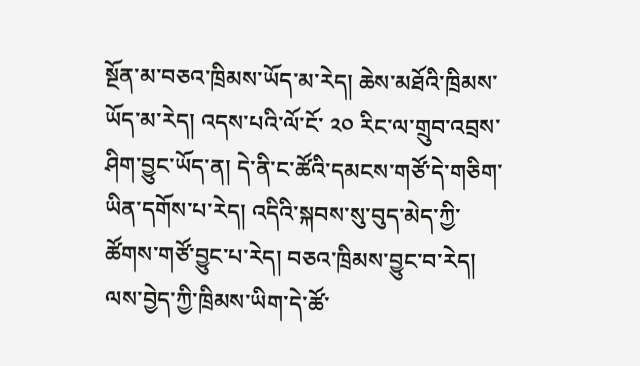སྔོན་མ་བཅའ་ཁྲིམས་ཡོད་མ་རེད། ཆེས་མཐོའི་ཁྲིམས་ཡོད་མ་རེད། འདས་པའི་ལོ་ངོ་ ༢༠ རིང་ལ་གྲུབ་འབྲས་ཤིག་བྱུང་ཡོད་ན། དེ་ནི་ང་ཚོའི་དམངས་གཙོ་དེ་གཅིག་ཡིན་དགོས་པ་རེད། འདིའི་སྐབས་སུ་བུད་མེད་ཀྱི་ཚོགས་གཙོ་བྱུང་པ་རེད། བཅའ་ཁྲིམས་བྱུང་བ་རེད། ལས་བྱེད་ཀྱི་ཁྲིམས་ཡིག་དེ་ཚོ་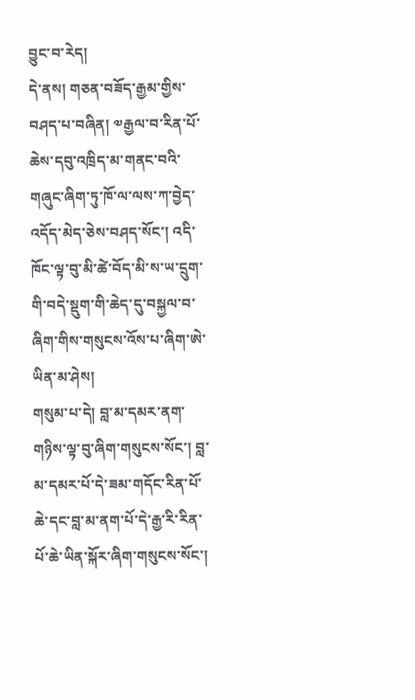བྱུང་བ་རེད།
དེ་ནས། གཅན་བཟོད་རྒྱམ་གྱིས་བཤད་པ་བཞིན། ༧རྒྱལ་བ་རིན་པོ་ཆེས་དབུ་འཁྲིད་མ་གནང་བའི་གཞུང་ཞིག་ཏུ་ཁོ་ལ་ལས་ཀ་བྱེད་འདོད་མེད་ཅེས་བཤད་སོང་། འདི་ཁོང་ལྟ་བུ་མི་ཚེ་བོད་མི་ས་ཡ་དྲུག་གི་བདེ་སྡུག་གི་ཆེད་དུ་བསྐྱལ་བ་ཞིག་གིས་གསུངས་འོས་པ་ཞིག་ཨེ་ཡིན་མ་ཤེས།
གསུམ་པ་དེ། བླ་མ་དམར་ནག་གཉིས་ལྟ་བུ་ཞིག་གསུངས་སོང་། བླ་མ་དམར་པོ་དེ་ཟམ་གདོང་རིན་པོ་ཆེ་དང་བླ་མ་ནག་པོ་དེ་རྒྱ་རི་རིན་པོ་ཆེ་ཡིན་སྐོར་ཞིག་གསུངས་སོང་།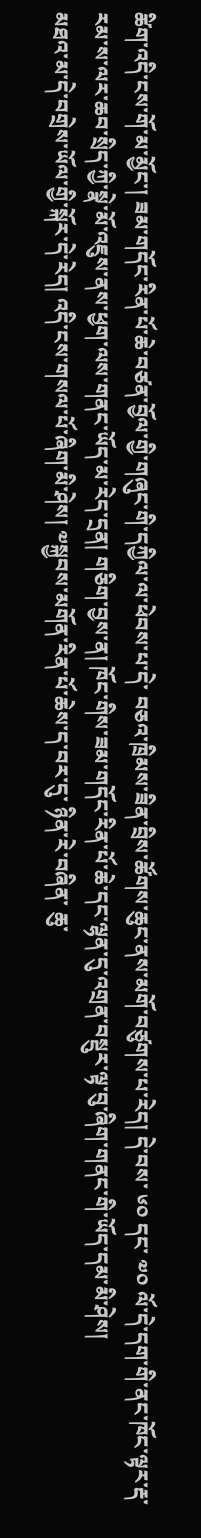ཚིག་འདི་ངས་གོ་མ་མྱོང་། ཟམ་གདོང་རིན་པོ་ཆེ་བཙན་བྱོལ་གྱི་གཞུང་གི་དཀྱིལ་ལ་ཕེབས་པ་དེ་ བཅའ་ཁྲིམས་ཟིན་བྲིས་ཚོགས་ཆུང་ནས་མགོ་བཙུགས་པ་རེད། དེ་བས་ ༦༠ དང་ ༧༠ ལོ་དེ་དག་གི་ནང་ཁོང་ལྟར་རྡ་རམ་ས་ལར་ཆབ་སྲིད་ཀྱི་སྣེ་མོ་འཇུས་ནས་ཕྱག་ལས་གནང་ཡོད་མ་རེད་དྲན། གཅིག་བྱས་ན། ཁོང་གིས་ཟམ་གདོང་རིན་པོ་ཆེ་དང་ལྷན་དུ་འགྲན་བསྡུར་ལྟ་བུ་ཞིག་གནང་གི་ཡོད་དམ་མི་ཤེས།
མཐའ་མ་དེ་བགྲེས་ཡོལ་གྱི་སྐོར་དེ་རེད། འདི་ངས་གསལ་པོ་ཞིག་མི་ཤེས། ༧སྐྱབས་མགོན་རིན་པོ་ཆེས་ད་བར་དུ་ ཉིན་རེ་བཞིན་ ཆུ་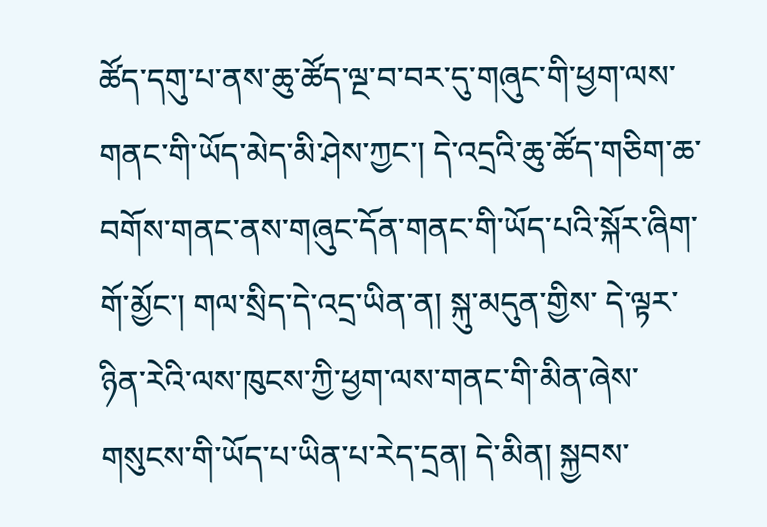ཚོད་དགུ་པ་ནས་ཆུ་ཚོད་ལྔ་བ་བར་དུ་གཞུང་གི་ཕྱག་ལས་གནང་གི་ཡོད་མེད་མི་ཤེས་ཀྱང་། དེ་འདྲའི་ཆུ་ཚོད་གཅིག་ཆ་བགོས་གནང་ནས་གཞུང་དོན་གནང་གི་ཡོད་པའི་སྐོར་ཞིག་གོ་མྱོང་། གལ་སྲིད་དེ་འདྲ་ཡིན་ན། སྐུ་མདུན་གྱིས་ དེ་ལྟར་ཉིན་རེའི་ལས་ཁུངས་ཀྱི་ཕྱག་ལས་གནང་གི་མིན་ཞེས་གསུངས་གི་ཡོད་པ་ཡིན་པ་རེད་དྲན། དེ་མིན། སྐྱབས་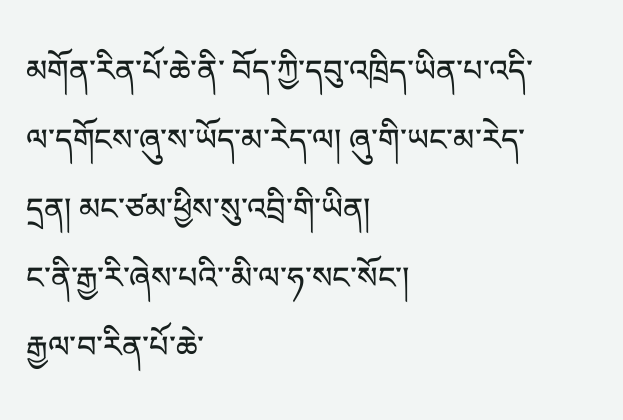མགོན་རིན་པོ་ཆེ་ནི་ བོད་ཀྱི་དབུ་འཁྲིད་ཡིན་པ་འདི་ལ་དགོངས་ཞུ་ས་ཡོད་མ་རེད་ལ། ཞུ་གི་ཡང་མ་རེད་དྲན། མང་ཙམ་ཕྱིས་སུ་འབྲི་གི་ཡིན།
ང་ནི་རྒྱ་རི་ཞེས་པའི་་མི་ལ་ཧ་སང་སོང་།
རྒྱལ་བ་རིན་པོ་ཆེ་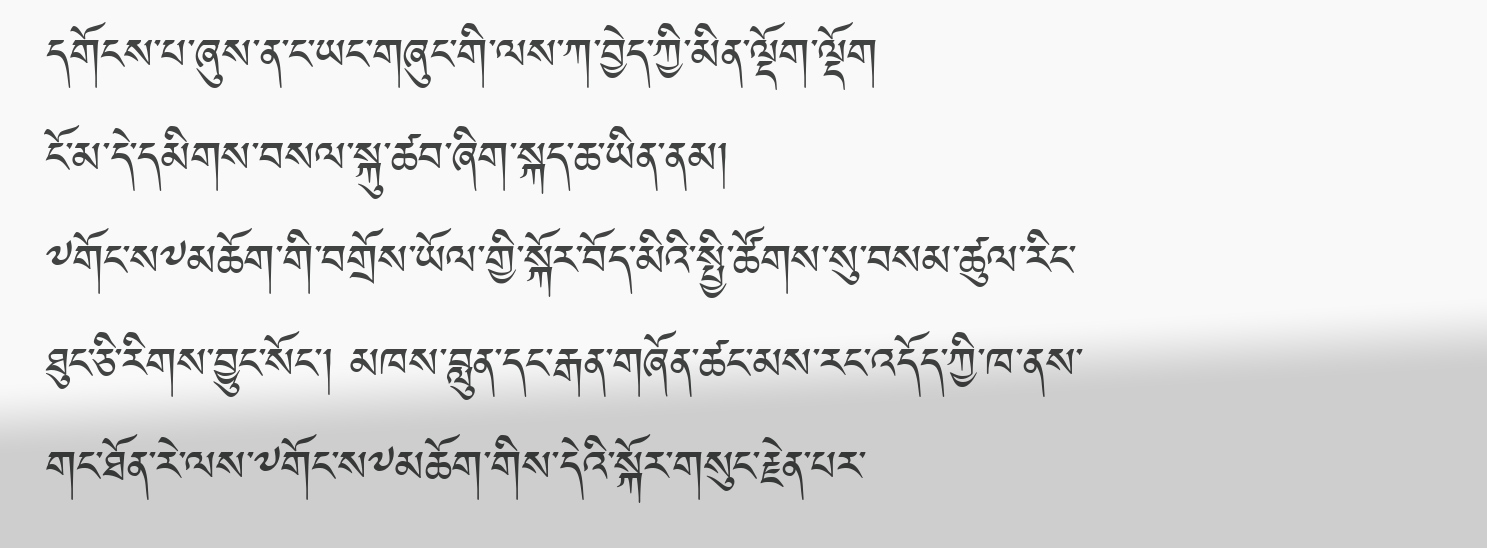དགོངས་པ་ཞུས་ན་ང་ཡང་གཞུང་གི་ལས་ཀ་བྱེད་ཀྱི་མིན་ལྡོག་ལྡོག
ངོ་མ་དེ་དམིགས་བསལ་སྐུ་ཚབ་ཞིག་སྐད་ཆ་ཡིན་ནམ།
༸གོང་ས༸མཆོག་གི་བགྲོས་ཡོལ་གྱི་སྐོར་བོད་མིའི་སྤྱི་ཚོགས་སུ་བསམ་ཚུལ་རིང་ཐུང་ཅི་རིགས་བྱུང་སོང་། མཁས་བླུན་དང་རྒན་གཞོན་ཚང་མས་རང་འདོད་ཀྱི་ཁ་ནས་གང་ཐོན་རེ་ལས་༸གོང་ས༸མཆོག་གིས་དེའི་སྐོར་གསུང་རྗེན་པར་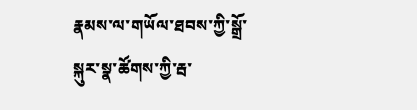རྣམས་ལ་གཡོལ་ཐབས་ཀྱི་སྒྲོ་སྐུར་སྣ་ཚོགས་ཀྱི་རྦ་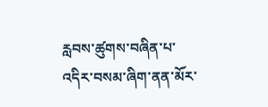རླབས་ཚུགས་བཞིན་པ་འདིར་བསམ་ཞིག་ནན་མོར་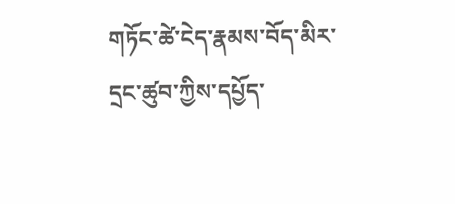གཏོང་ཚེ་ངེད་རྣམས་བོད་མིར་
དྲང་ཚུབ་ཀྱིས་དཔྱོད་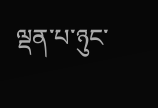ལྡན་པ་ཉུང་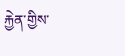རྐྱེན་གྱིས་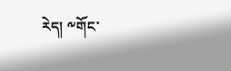རེད། ༸གོང་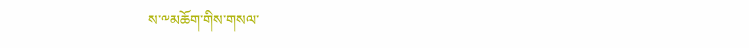ས་༸མཆོག་གིས་གསལ་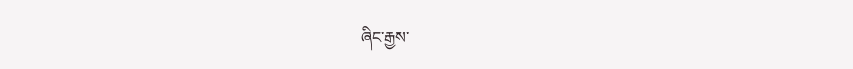ཞིང་རྒྱས་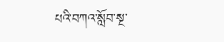པའི་བཀའ་སློབ་སྔ་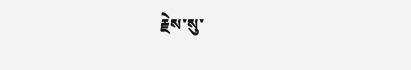རྗེས་སུ་